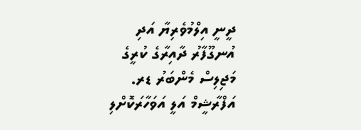ދީނީ އިލްމުވެރިޔާ އަދި އުނގޫފާރު ދާއިރާގެ ކުރީގެ މަޖިލިސް މެންބަރު ޑރ. އަފްރާޝީމް އަލީ އަވަހާރަކޮށްލި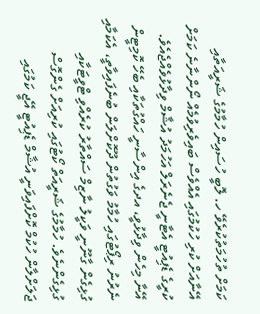ކަމަށް ތުހުމަތުކުރެވޭ ހ. ލޮބީ ހުސައިން ހުމާމުގެ ޝަރީއަތާއި އޭނާއަށް ކުރި ހުކުމުގައި އެއްވެސް ބައިވެރިވުމެއް ނޯންނާނެ ކަމަށް ކުރީގެ ޑެޕިއުޓީ އެޓާނީ ޖެނެރަލް އަހުމަދު އުޝާމް ވިދާޅުވެއްޖެއެވެ.
އޭނާ މިހެން ވިދާޅުވީ، އދގެ އިންސާނީ ހައްގުތަކާއި ބެހޭ ކޮމިޓީން ނެރުނު ރިޕޯޓުގައި ހުމާމު ވަގުތުން ދޫކޮށްލަން ބުނެފައިވާތީ، އެކަމާއި ގުޅިގެން ގާނޫނީ ވަކީލު ނާޒިމް ސައްތާރު ކުރެއްވި ޓްވީޓަކާއި ގުޅިގެންނެވެ. ހުމާމުގެ ޝަރީއަތް ކޯޓުގައި ކުރިއަށް ގެންގޮސް ޖަލަށްލާން ހުކުމް ކޮށްފައިވަނީ އުޝާމް ޑެޕިއުޓީ އޭޖީ ކަމުގައި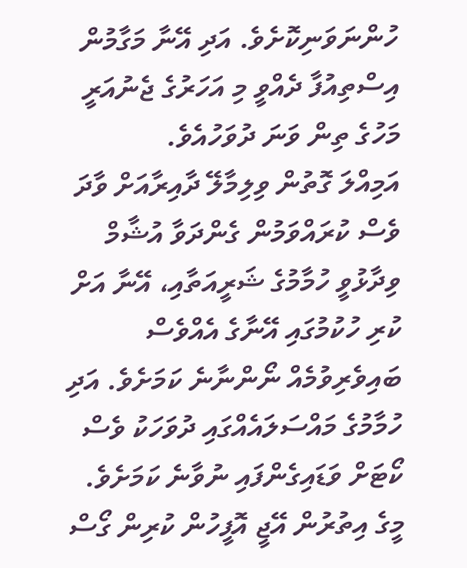ހުންނަވަނިކޮށެވެ. އަދި އޭނާ މަގާމުން އިސްތިއުފާ ދެއްވީ މި އަހަރުގެ ޖެނުއަރީ މަހުގެ ތިން ވަނަ ދުވަހުއެވެ.
އަމިއްލަ ގޮތުން ވިލިމާލޭ ދާއިރާއަށް ވާދަ ވެސް ކުރައްވަމުން ގެންދަވާ އުޝާމް ވިދާޅުވީ ހުމާމުގެ ޝަރީއަތާއި، އޭނާ އަށް ކުރި ހުކުމުގައި އޭނާގެ އެއްވެސް ބައިވެރިވުމެއް ނޯންނާނެ ކަމަށެވެ. އަދި ހުމާމުގެ މައްސަލައެއްގައި ދުވަހަކު ވެސް ކޯޓަށް ވަޑައިގެންފައި ނުވާނެ ކަމަށެވެ.
މީގެ އިތުރުން އޭޖީ އޮފީހުން ކުރިން ގޯސް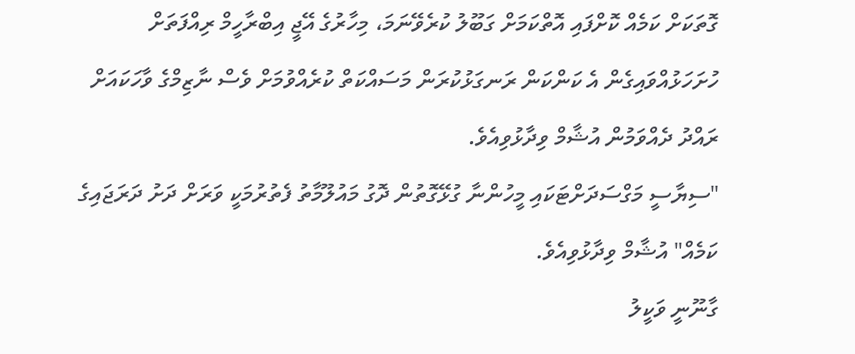ގޮތަކަށް ކަމެއް ކޮށްފައި އޮތްކަމަށް ގަބޫލު ކުރެވޭނަމަ، މިހާރުގެ އޭޖީ އިބްރާހީމް ރިއްފަތަށް ހުށަހަޅުއްވައިގެން އެ ކަންކަން ރަނގަޅުކުރަން މަސައްކަތް ކުރެއްވުމަށް ވެސް ނާޒިމްގެ ވާހަކައަށް ރައްދު ދެއްވަމުން އުޝާމް ވިދާޅުވިއެވެ.
"ސިޔާސީ މަގްސަދަށްޓަކައި މީހުންނާ ގުޅޭގޮތުން ދޮގު މައުލޫމާތު ފެތުރުމަކީ ވަރަށް ދަށު ދަރަޖައިގެ ކަމެއް" އުޝާމް ވިދާޅުވިއެވެ.
ގާނޫނީ ވަކީލު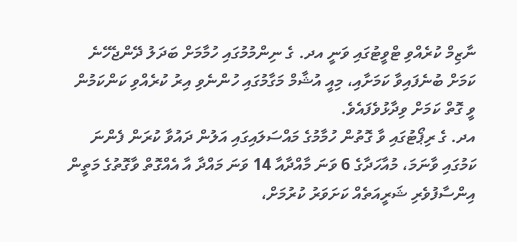ނާޒިމް ކުރެއްވި ޓްވީޓުގައި ވަނީ އދ. ގެ ނިންމުމުގައި ހުމާމަށް ބަދަލު ދޭންޖެހޭނެ ކަމަށް ބުނެފައިވާ ކަމަށާއި، މިއީ އުޝާމް މަގާމުގައި ހުންނެވި އިރު ކުރެއްވި ކަންކަމުން ވީ ގޮތް ކަމަށް ވިދާޅުވެފައެވެ.
އދ. ގެ ރިޕޯޓުގައި ވާ ގޮތުން ހުމާމުގެ މައްސަލައިގައި އަލުން ދައުވާ ކުރަން ފެންނަ ކަމުގައި ވާނަމަ، މުއާހަދާގެ 6 ވަނަ މާއްދާއާ 14 ވަނަ މައްދާ އާ އެއްގޮތް ވާގޮތުގެ މަތީން އިންސާފުވެރި ޝަރީއަތެއް ކަށަވަރު ކުރުމަށް،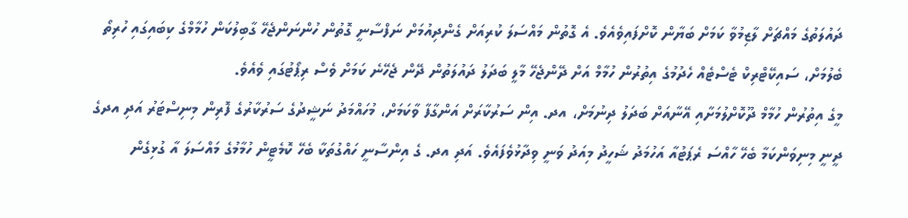ދައުލަތުގެ މައްޗަށް ލާޒިމުވާ ކަމަށް ބަޔާން ކޮށްފައިވެއެވެ. އެ ގޮތުން މައްސަލަ ކުރިއަށް ގެންދިއުމަށް ނަފްސާނީ ގޮތުން ހުންނަންޖެހޭ ގާބިލުކަން ހުމާމްގެ ކިބައިގައި ހުރިތޯ ބެލުމަށް، ސައިކޭޓްރިކް ޓެސްޓެއް ހެދުމުގެ އިތުރުން ހުމާމް އަށް ދޭންޖެހޭ މާލީ ބަދަލު ދައުލަތުން ދޭން ޖެހޭނެ ކަމަށް ވެސް ރިޕޯޓުގައި ވެއެވެ.
މީގެ އިތުރުން ހުމާމް ދޫކޮށްލުމަށާއި އޭނާއަށް ބަދަލު ދިނުމަށް، އދ. އިން ސަރުކާރަށް އަންގާފާ ވާކަމަށް، މުހައްމަދު ނަޝީދުގެ ސަރުކާރުގެ ފޮރިން މިނިސްޓަރު އަދި އދގެ ދީނީ މިނިވަންކަމާ ބެހޭ ހާއްސަ ރެޕަޓުއާ އަހުމަދު ޝަހީދު މިއަދު ވަނީ ވިދާޅުވެފައެވެ. އަދި އދ. ގެ އިންސާނީ ހައްގުތަކާ ބެހޭ ކޮމެޓީން ހުމާމުގެ މައްސަލަ އާ ގުޅިގެން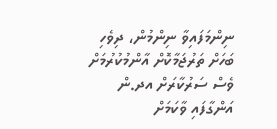ނިންމަފައިވާ ނިންމުން، ދިވެހި ބަހަށް ތަރުޖަމާކޮށް އާންމުކުރުމަށް ވެސް ސަރުކާރަށް އދ.ން އަންގާފައި ވާކަމަށް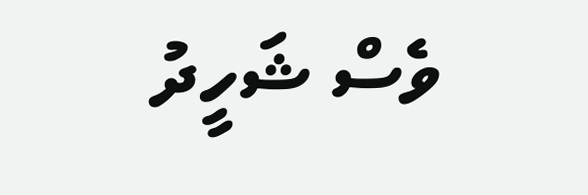ވެސް ޝަހީދު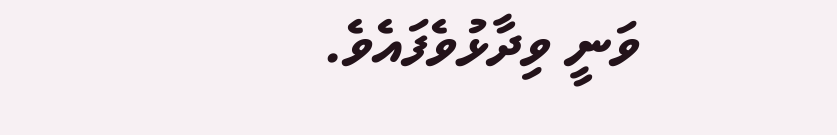ވަނީ ވިދާޅުވެފައެވެ.